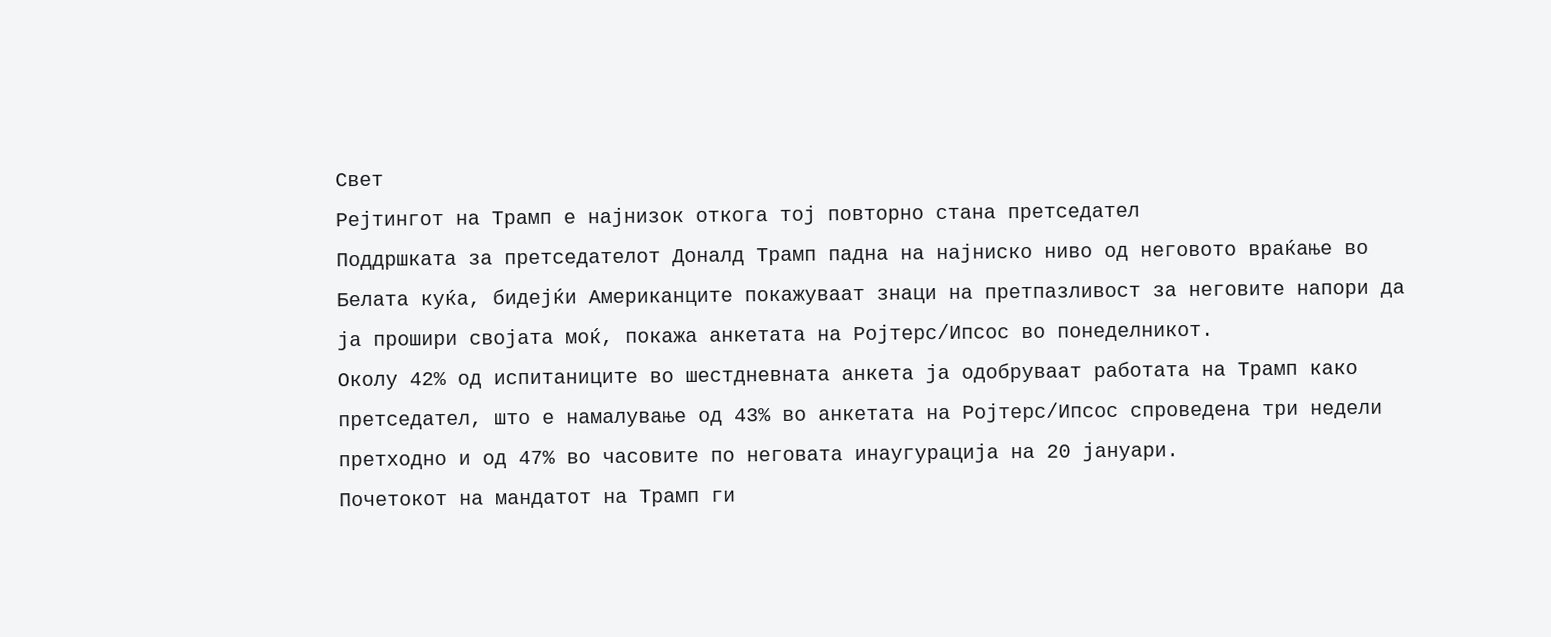Свет
Рејтингот на Трамп е најнизок откога тој повторно стана претседател
Поддршката за претседателот Доналд Трамп падна на најниско ниво од неговото враќање во Белата куќа, бидејќи Американците покажуваат знаци на претпазливост за неговите напори да ја прошири својата моќ, покажа анкетата на Ројтерс/Ипсос во понеделникот.
Околу 42% од испитаниците во шестдневната анкета ја одобруваат работата на Трамп како претседател, што е намалување од 43% во анкетата на Ројтерс/Ипсос спроведена три недели претходно и од 47% во часовите по неговата инаугурација на 20 јануари.
Почетокот на мандатот на Трамп ги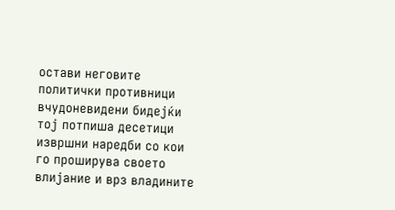остави неговите политички противници вчудоневидени бидејќи тој потпиша десетици извршни наредби со кои го проширува своето влијание и врз владините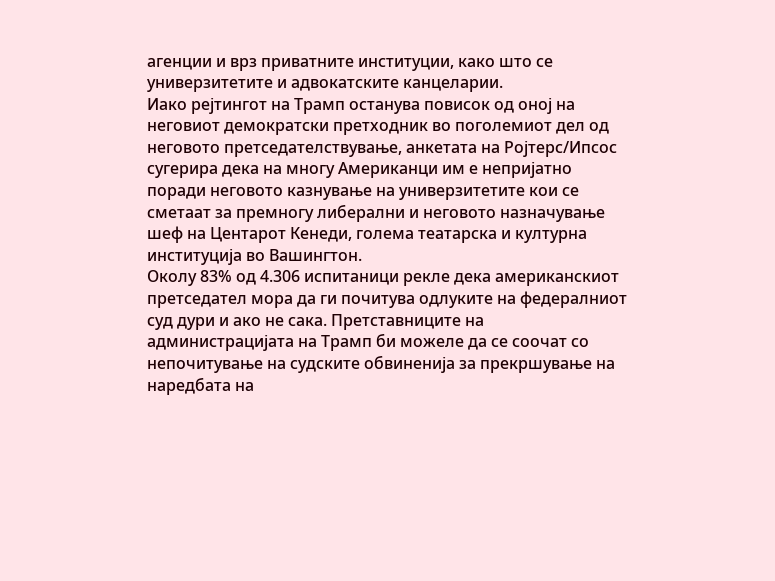агенции и врз приватните институции, како што се универзитетите и адвокатските канцеларии.
Иако рејтингот на Трамп останува повисок од оној на неговиот демократски претходник во поголемиот дел од неговото претседателствување, анкетата на Ројтерс/Ипсос сугерира дека на многу Американци им е непријатно поради неговото казнување на универзитетите кои се сметаат за премногу либерални и неговото назначување шеф на Центарот Кенеди, голема театарска и културна институција во Вашингтон.
Околу 83% од 4.306 испитаници рекле дека американскиот претседател мора да ги почитува одлуките на федералниот суд дури и ако не сака. Претставниците на администрацијата на Трамп би можеле да се соочат со непочитување на судските обвиненија за прекршување на наредбата на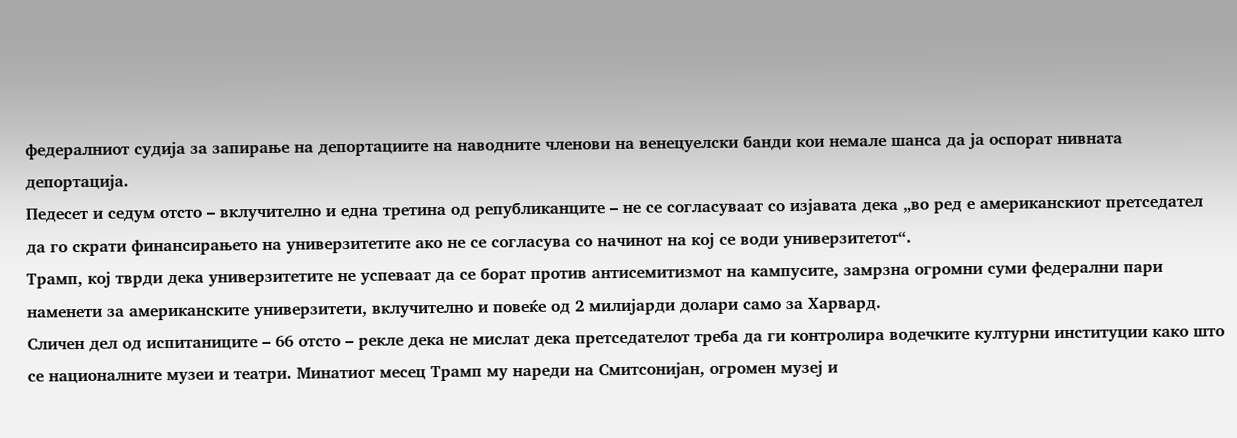федералниот судија за запирање на депортациите на наводните членови на венецуелски банди кои немале шанса да ја оспорат нивната депортација.
Педесет и седум отсто – вклучително и една третина од републиканците – не се согласуваат со изјавата дека „во ред е американскиот претседател да го скрати финансирањето на универзитетите ако не се согласува со начинот на кој се води универзитетот“.
Трамп, кој тврди дека универзитетите не успеваат да се борат против антисемитизмот на кампусите, замрзна огромни суми федерални пари наменети за американските универзитети, вклучително и повеќе од 2 милијарди долари само за Харвард.
Сличен дел од испитаниците – 66 отсто – рекле дека не мислат дека претседателот треба да ги контролира водечките културни институции како што се националните музеи и театри. Минатиот месец Трамп му нареди на Смитсонијан, огромен музеј и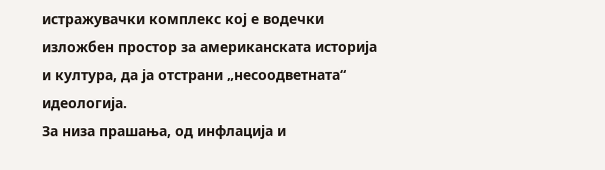истражувачки комплекс кој е водечки изложбен простор за американската историја и култура, да ја отстрани „несоодветната“ идеологија.
За низа прашања, од инфлација и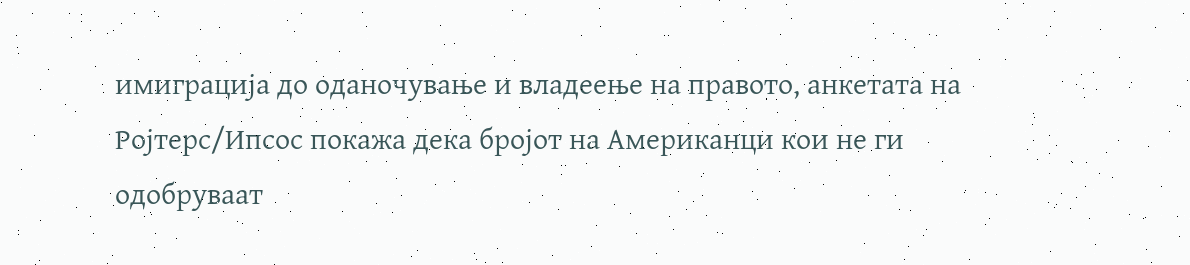имиграција до оданочување и владеење на правото, анкетата на Ројтерс/Ипсос покажа дека бројот на Американци кои не ги одобруваат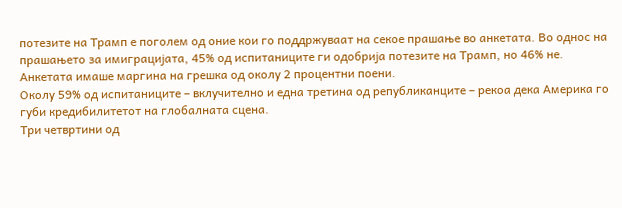потезите на Трамп е поголем од оние кои го поддржуваат на секое прашање во анкетата. Во однос на прашањето за имиграцијата, 45% од испитаниците ги одобрија потезите на Трамп, но 46% не.
Анкетата имаше маргина на грешка од околу 2 процентни поени.
Околу 59% од испитаниците – вклучително и една третина од републиканците – рекоа дека Америка го губи кредибилитетот на глобалната сцена.
Три четвртини од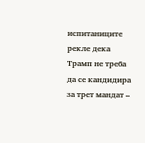испитаниците рекле дека Трамп не треба да се кандидира за трет мандат –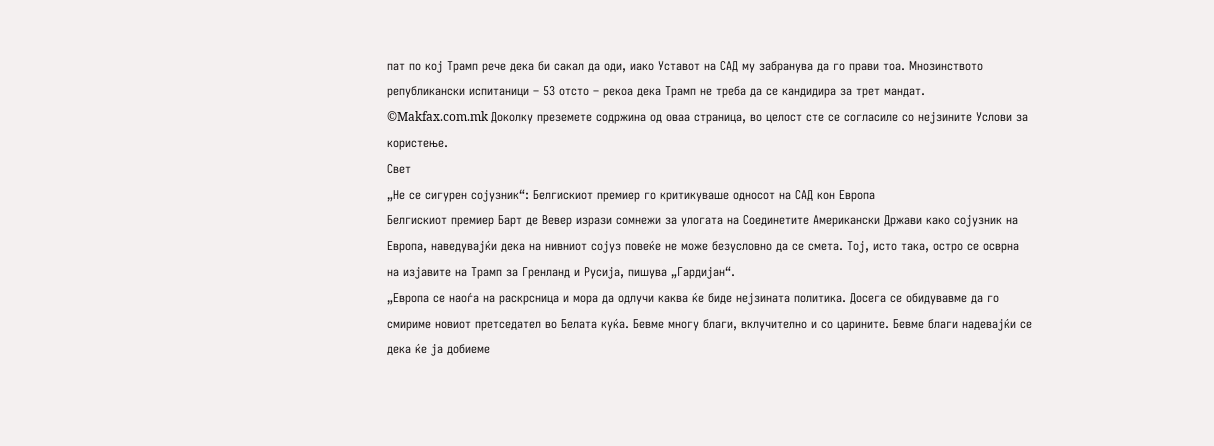пат по кој Трамп рече дека би сакал да оди, иако Уставот на САД му забранува да го прави тоа. Мнозинството републикански испитаници – 53 отсто – рекоа дека Трамп не треба да се кандидира за трет мандат.
©Makfax.com.mk Доколку преземете содржина од оваа страница, во целост сте се согласиле со нејзините Услови за користење.
Свет
„Не се сигурен сојузник“: Белгискиот премиер го критикуваше односот на САД кон Европа
Белгискиот премиер Барт де Вевер изрази сомнежи за улогата на Соединетите Американски Држави како сојузник на Европа, наведувајќи дека на нивниот сојуз повеќе не може безусловно да се смета. Тој, исто така, остро се осврна на изјавите на Трамп за Гренланд и Русија, пишува „Гардијан“.
„Европа се наоѓа на раскрсница и мора да одлучи каква ќе биде нејзината политика. Досега се обидувавме да го смириме новиот претседател во Белата куќа. Бевме многу благи, вклучително и со царините. Бевме благи надевајќи се дека ќе ја добиеме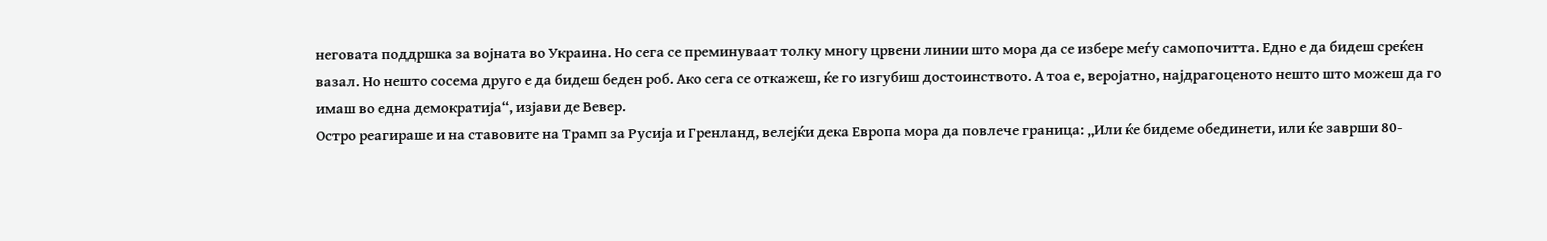неговата поддршка за војната во Украина. Но сега се преминуваат толку многу црвени линии што мора да се избере меѓу самопочитта. Едно е да бидеш среќен вазал. Но нешто сосема друго е да бидеш беден роб. Ако сега се откажеш, ќе го изгубиш достоинството. А тоа е, веројатно, најдрагоценото нешто што можеш да го имаш во една демократија“, изјави де Вевер.
Остро реагираше и на ставовите на Трамп за Русија и Гренланд, велејќи дека Европа мора да повлече граница: „Или ќе бидеме обединети, или ќе заврши 80-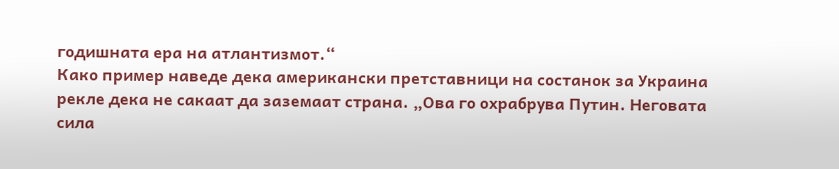годишната ера на атлантизмот.“
Како пример наведе дека американски претставници на состанок за Украина рекле дека не сакаат да заземаат страна. „Ова го охрабрува Путин. Неговата сила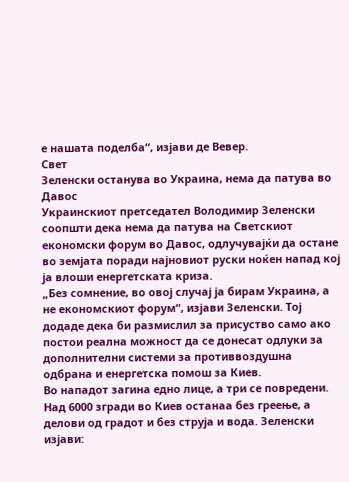е нашата поделба“, изјави де Вевер.
Свет
Зеленски останува во Украина, нема да патува во Давос
Украинскиот претседател Володимир Зеленски соопшти дека нема да патува на Светскиот економски форум во Давос, одлучувајќи да остане во земјата поради најновиот руски ноќен напад кој ја влоши енергетската криза.
„Без сомнение, во овој случај ја бирам Украина, а не економскиот форум“, изјави Зеленски. Тој додаде дека би размислил за присуство само ако постои реална можност да се донесат одлуки за дополнителни системи за противвоздушна одбрана и енергетска помош за Киев.
Во нападот загина едно лице, а три се повредени. Над 6000 згради во Киев останаа без греење, а делови од градот и без струја и вода. Зеленски изјави: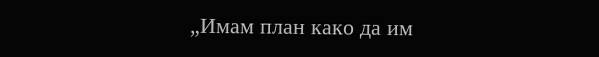„Имам план како да им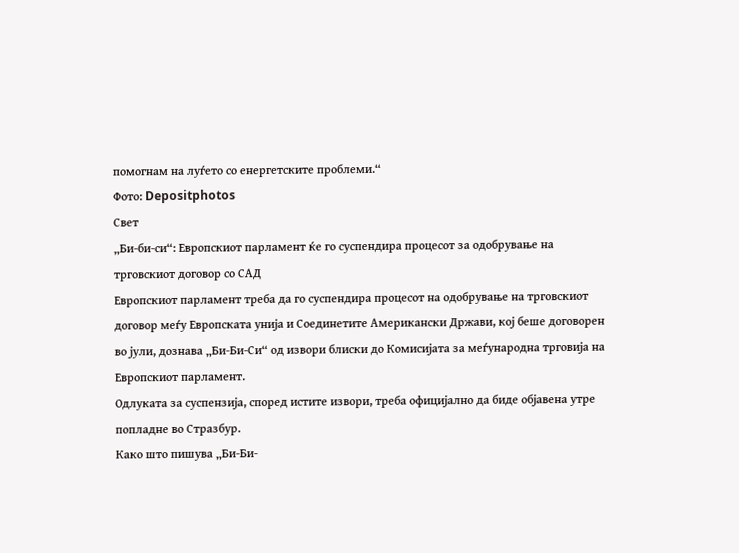помогнам на луѓето со енергетските проблеми.“
Фото: Depositphotos
Свет
„Би-би-си“: Европскиот парламент ќе го суспендира процесот за одобрување на трговскиот договор со САД
Европскиот парламент треба да го суспендира процесот на одобрување на трговскиот договор меѓу Европската унија и Соединетите Американски Држави, кој беше договорен во јули, дознава „Би-Би-Си“ од извори блиски до Комисијата за меѓународна трговија на Европскиот парламент.
Одлуката за суспензија, според истите извори, треба официјално да биде објавена утре попладне во Стразбур.
Како што пишува „Би-Би-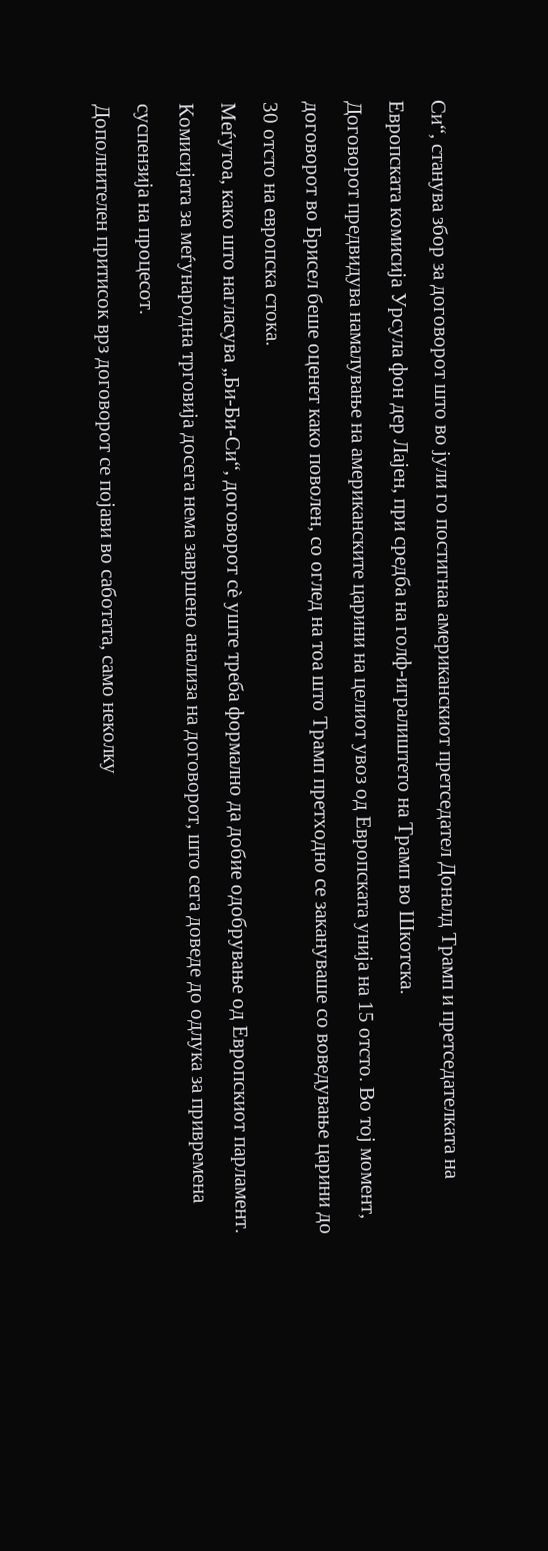Си“, станува збор за договорот што во јули го постигнаа американскиот претседател Доналд Трамп и претседателката на Европската комисија Урсула фон дер Лајен, при средба на голф-игралиштето на Трамп во Шкотска.
Договорот предвидува намалување на американските царини на целиот увоз од Европската унија на 15 отсто. Во тој момент, договорот во Брисел беше оценет како поволен, со оглед на тоа што Трамп претходно се закануваше со воведување царини до 30 отсто на европска стока.
Меѓутоа, како што нагласува „Би-Би-Си“, договорот сè уште треба формално да добие одобрување од Европскиот парламент. Комисијата за меѓународна трговија досега нема завршено анализа на договорот, што сега доведе до одлука за привремена суспензија на процесот.
Дополнителен притисок врз договорот се појави во саботата, само неколку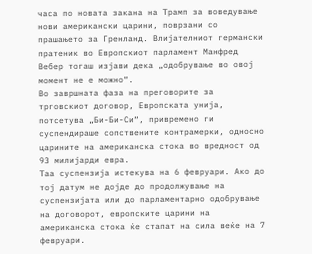часа по новата закана на Трамп за воведување нови американски царини, поврзани со прашањето за Гренланд. Влијателниот германски пратеник во Европскиот парламент Манфред Вебер тогаш изјави дека „одобрување во овој момент не е можно“.
Во завршната фаза на преговорите за трговскиот договор, Европската унија, потсетува „Би-Би-Си“, привремено ги суспендираше сопствените контрамерки, односно царините на американска стока во вредност од 93 милијарди евра.
Таа суспензија истекува на 6 февруари. Ако до тој датум не дојде до продолжување на суспензијата или до парламентарно одобрување на договорот, европските царини на американска стока ќе стапат на сила веќе на 7 февруари.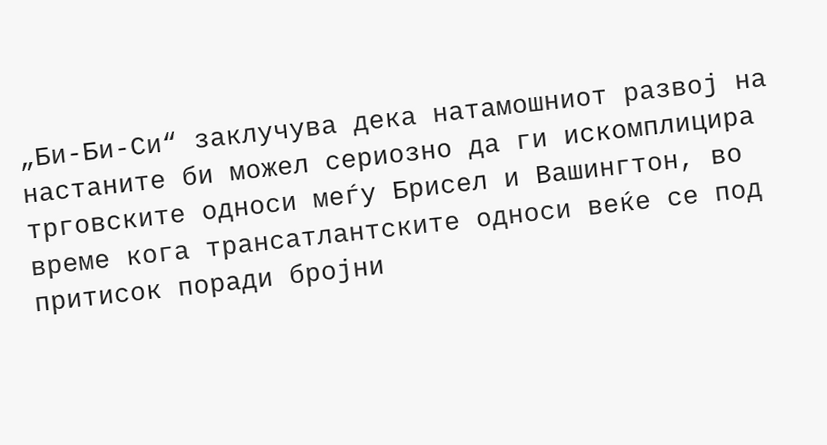„Би-Би-Си“ заклучува дека натамошниот развој на настаните би можел сериозно да ги искомплицира трговските односи меѓу Брисел и Вашингтон, во време кога трансатлантските односи веќе се под притисок поради бројни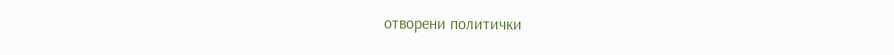отворени политички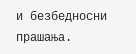и безбедносни прашања.